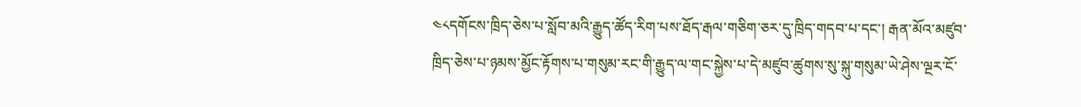༤༨དགོངས་ཁྲིད་ཅེས་པ་སློབ་མའི་རྒྱུད་ཚོད་རིག་པས་ཐོད་རྒལ་གཅིག་ཅར་དུ་ཁྲིད་གདབ་པ་དང་། རྒན་མོའ་མཛུབ་ཁྲིད་ཅེས་པ་ཉམས་མྱོང་རྟོགས་པ་གསུམ་རང་གི་རྒྱུད་ལ་གང་སྐྱེས་པ་དེ་མཛུབ་ཚུགས་སུ་སྐུ་གསུམ་ཡེ་ཤེས་ལྔར་ངོ་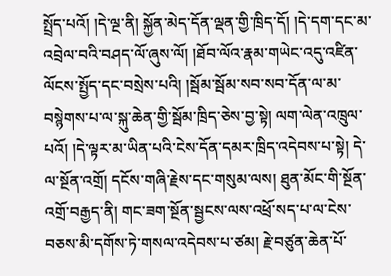སྤྲོད་པའོ། །དེ་ལྔ་ནི། སྐྱོན་མེད་དོན་ལྡན་གྱི་ཁྲིད་དོ། །དེ་དག་དང་མ་འབྲེལ་བའི་བཤད་ལོ་ཞུས་ལོ། །ཐོབ་ལོའ་རྣམ་གཡེང་འདུ་འཛིན་ལོངས་སྤྱོད་དང་བསྲེས་པའི། །སྦོམ་སྦོམ་སབ་སབ་དོན་ལ་མ་བསྙེགས་པ་ལ་སྐུ་ཆེན་གྱི་སྦོམ་ཁྲིད་ཅེས་བྱ་སྟེ། ལག་ལེན་འཁྲུལ་པའོ། །དེ་ལྟར་མ་ཡིན་པའི་ངེས་དོན་དམར་ཁྲིད་འདེབས་པ་སྟེ། དེ་ལ་སྔོན་འགྲོ། དངོས་གཞི་རྗེས་དང་གསུམ་ལས། ཐུན་མོང་གི་སྔོན་འགྲོ་བརྒྱད་ནི། གང་ཟག་སྔོན་སྦྱངས་ལས་འཕྲོ་སད་པ་ལ་ངེས་བཅས་མི་དགོས་ཏེ་གསལ་འདེབས་པ་ཙམ། རྗེ་བཙུན་ཆེན་པོ་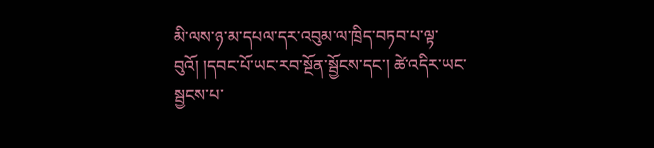མི་ལས་ཉ་མ་དཔལ་དར་འབུམ་ལ་ཁྲིད་བཏབ་པ་ལྟ་བུའོ། །དབང་པོ་ཡང་རབ་སྔོན་སྦྱོངས་དང་། ཚེ་འདིར་ཡང་སྦྱངས་པ་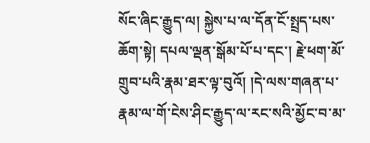སོང་ཞིང་རྒྱུད་ལ། སྐྱེས་པ་ལ་དོན་ངོ་སྤྲད་པས་ཆོག་སྟེ། དཔལ་ལྡན་སྒོམ་པོ་པ་དང་། རྗེ་ཕག་མོ་གྲུབ་པའི་རྣམ་ཐར་ལྟ་བུའོ། །དེ་ལས་གཞན་པ་རྣམ་ལ་གོ་ངེས་ཤིང་རྒྱུད་ལ་རང་སའི་མྱོང་བ་མ་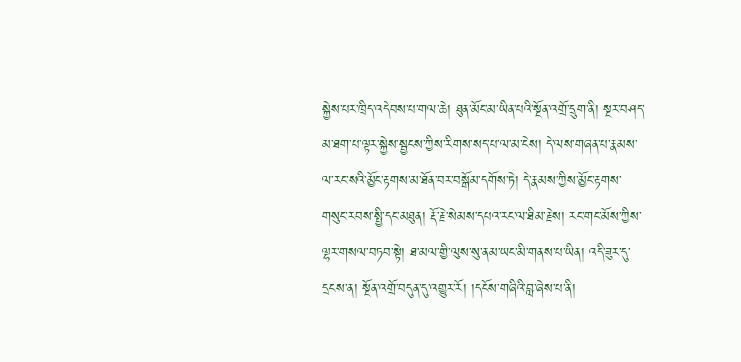སྐྱེས་པར་ཁྲིད་འདེབས་པ་གལ་ཆེ། ཐུན་མོང་མ་ཡིན་པའི་སྔོན་འགྲོ་དྲུག་ནི། སྔར་བཤད་མ་ཐག་པ་ལྟར་སྐྱེས་སྦྱངས་ཀྱིས་རིགས་སད་པ་ལ་མ་ངེས། དེ་ལས་གཞན་པ་རྣམས་ལ་རང་སའི་མྱོང་རྟགས་མ་ཐོན་བར་བསྒོམ་དགོས་ཏེ། དེ་རྣམས་ཀྱིས་མྱོང་རྟགས་གསུང་རབས་སྤྱི་དང་མཐུན། རྡོ་རྗེ་སེམས་དཔའ་རང་ལ་ཐིམ་རྗེས། རང་གང་མོས་ཀྱིས་ལྷར་གསལ་བཏབ་སྟེ། ཐ་མལ་གྱི་ལུས་སུ་ནམ་ཡང་མི་གནས་པ་ཡིན། འདི་ཟུར་དུ་དྲངས་ན། སྔོན་འགྲོ་བདུན་དུ་འགྱུར་རོ། །དངོས་གཞིའི་བླ་ཞེས་པ་ནི།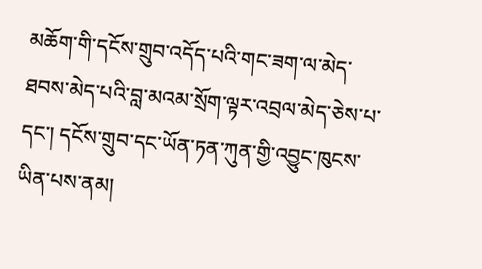མཆོག་གི་དངོས་གྲུབ་འདོད་པའི་གང་ཟག་ལ་མེད་ཐབས་མེད་པའི་བླ་མའམ་སྲོག་ལྟར་འབྲལ་མེད་ཅེས་པ་དང་། དངོས་གྲུབ་དང་ཡོན་ཏན་ཀུན་གྱི་འབྱུང་ཁུངས་ཡིན་པས་ནམ།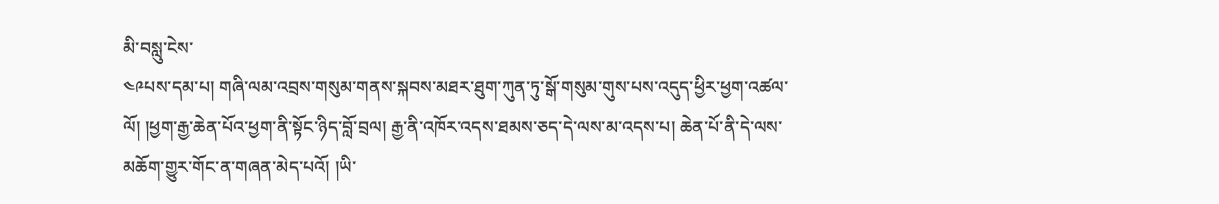མི་བསླུ་ངེས་
༤༩པས་དམ་པ། གཞི་ལམ་འབྲས་གསུམ་གནས་སྐབས་མཐར་ཐུག་ཀུན་ཏུ་སྒོ་གསུམ་གུས་པས་འདུད་ཕྱིར་ཕྱག་འཚལ་ལོ། །ཕྱག་རྒྱ་ཆེན་པོའ་ཕྱག་ནི་སྟོང་ཉིད་བློ་བྲལ། རྒྱ་ནི་འཁོར་འདས་ཐམས་ཅད་དེ་ལས་མ་འདས་པ། ཆེན་པོ་ནི་དེ་ལས་མཆོག་གྱུར་གོང་ན་གཞན་མེད་པའོ། །ཡི་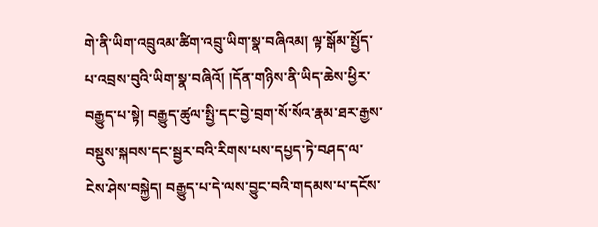གེ་ནི་ཡིག་འབྲུའམ་ཚིག་འབྲུ་ཡིག་སྣ་བཞིའམ། ལྟ་སྒོམ་སྤྱོད་པ་འབྲས་བུའི་ཡིག་སྣ་བཞིའོ། །དོན་གཉིས་ནི་ཡིད་ཆེས་ཕྱིར་བརྒྱུད་པ་སྟེ། བརྒྱུད་ཚུལ་སྤྱི་དང་བྱེ་བྲག་སོ་སོའ་རྣམ་ཐར་རྒྱས་བསྡུས་སྐབས་དང་སྦྱར་བའི་རིགས་པས་དཔྱད་ཏེ་བཤད་ལ་ངེས་ཤེས་བསྐྱེད། བརྒྱུད་པ་དེ་ལས་བྱུང་བའི་གདམས་པ་དངོས་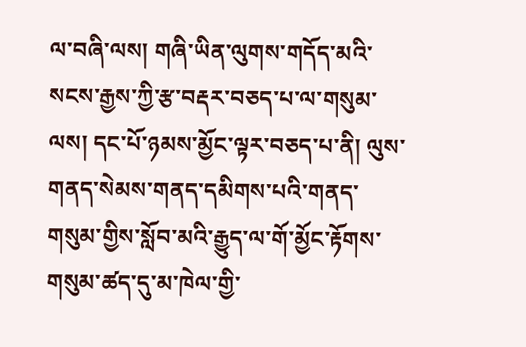ལ་བཞི་ལས། གཞི་ཡིན་ལུགས་གདོད་མའི་སངས་རྒྱས་ཀྱི་རྩ་བརྡར་བཅད་པ་ལ་གསུམ་ལས། དང་པོ་ཉམས་མྱོང་ལྟར་བཅད་པ་ནི། ལུས་གནད་སེམས་གནད་དམིགས་པའི་གནད་གསུམ་གྱིས་སློབ་མའི་རྒྱུད་ལ་གོ་མྱོང་རྟོགས་གསུམ་ཚད་དུ་མ་ཁེལ་གྱི་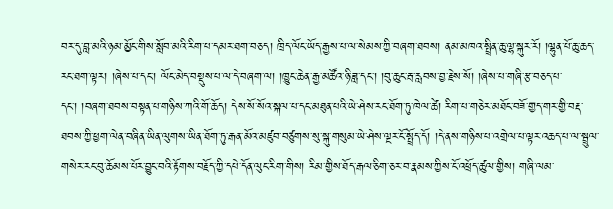བར་དུ་བླ་མའི་ཉམ་མྱོང་གིས་སློབ་མའི་རིག་པ་དམར་ཐག་བཅད། ཁྲིད་ལོང་ཡོད་རྒྱས་པ་ལ་སེམས་ཀྱི་བཞག་ཐབས། ནམ་མཁའ་སྤྲིན་ཆུ་ལྷ་སྐུར་རོ། །ལྷུན་པོ་ཆུ་ཆད་རང་ཐག་ལྟར། །ཞེས་པ་དང་། ལོང་མེད་བསྡུས་པ་ལ་དེ་བཞག་ལ། །ཁྱུང་ཆེན་རྒྱ་མཚོའ་ཉི་ཟླ་དང་། །བུ་ཆུང་རྦ་རླབས་བྱ་རྗེས་སོ། །ཞེས་པ་གཞི་རྩ་བཅད་པ་དང་། །བཞག་ཐབས་བསྟན་པ་གཉིས་ཀའི་གོ་ཆོད། དེས་སོ་སོའ་སྐལ་པ་དང་མཐུན་པའི་ཡེ་ཤེས་རང་ཐོག་ཏུ་ཁེལ་ཚེ། རིག་པ་གཅེར་མཐོང་བཟོ་གྱད་གར་གྱི་བརྡ་ཐབས་ཀྱི་ཕྱག་ལེན་བཞིན་ཡིན་ལུགས་ཡིན་ཐོག་ཏུ་རྒན་མོའ་མཛུབ་བཙུགས་སུ་སྐུ་གསུམ་ཡེ་ཤེས་ལྔར་ངོ་སྤྲོད་དོ། །དེ་ནས་གཉིས་པ་འགྲེལ་པ་ལྟར་འཆད་པ་ལ་སྦྲུལ་གསེར་རང་བུ་ཆོམས་པོར་བྱུང་བའི་རྟོགས་བརྗོད་ཀྱི་དཔེ་དོན་ལུང་རིག་གིས། རིམ་གྱིས་ཐོད་རྒལ་ཅིག་ཅར་བ་རྣམས་ཀྱིས་ངོ་འཕྲོད་ཚུལ་གྱིས། གཞི་ལམ་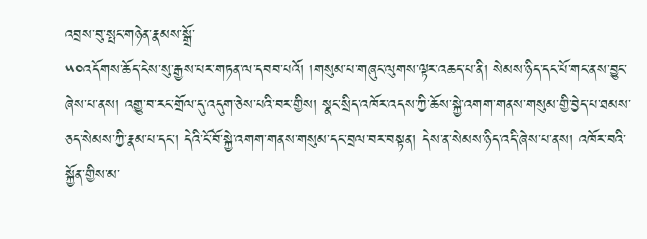འབྲས་བུ་སྤང་གཉེན་རྣམས་སྒྲོ་
༥༠འདོགས་ཆོད་ངེས་སུ་རྒྱས་པར་གཏན་ལ་དབབ་པའོ། །གསུམ་པ་གཞུང་ལུགས་ལྟར་འཆད་པ་ནི། སེམས་ཉིད་དང་པོ་གང་ནས་བྱུང་ཞེས་པ་ནས། འགྱུ་བ་རང་གྲོལ་དུ་འདུག་ཅེས་པའི་བར་གྱིས། སྣང་སྲིད་འཁོར་འདས་ཀྱི་ཆོས་སྐྱེ་འགག་གནས་གསུམ་གྱི་བྱེད་པ་ཐམས་ཅད་སེམས་ཀྱི་རྣམ་པ་དང་། དེའི་ངོ་བོ་སྐྱེ་འགག་གནས་གསུམ་དང་བྲལ་བར་བསྟན། དེས་ན་སེམས་ཉིད་འདི་ཞེས་པ་ནས། འཁོར་བའི་སྐྱོན་གྱིས་མ་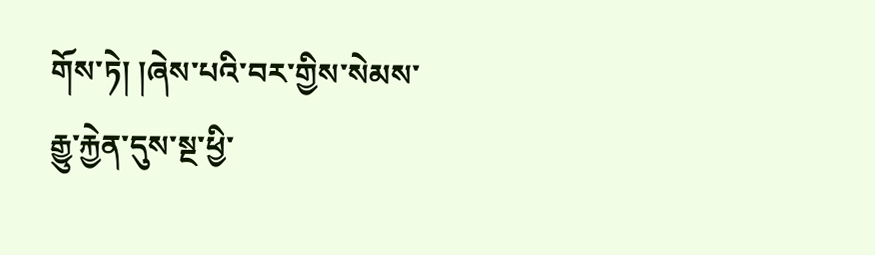གོས་ཏེ། །ཞེས་པའི་བར་གྱིས་སེམས་རྒྱུ་རྐྱེན་དུས་སྔ་ཕྱི་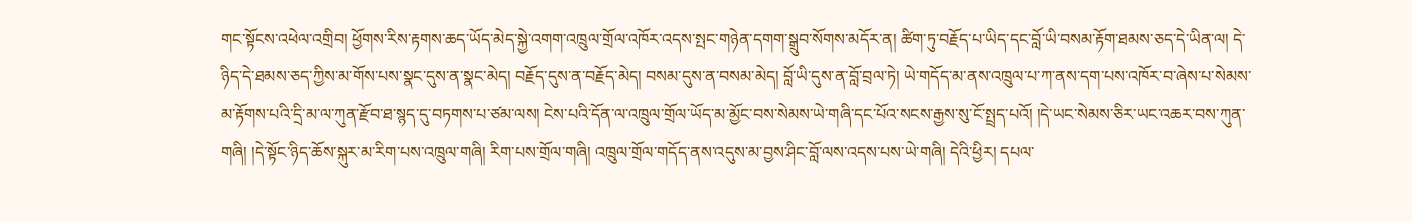གང་སྟོངས་འཕེལ་འགྲིབ། ཕྱོགས་རིས་རྟགས་ཆད་ཡོད་མེད་སྐྱེ་འགག་འཁྲུལ་གྲོལ་འཁོར་འདས་སྤང་གཉེན་དགག་སྒྲུབ་སོགས་མདོར་ན། ཚིག་ཏུ་བརྗོད་པ་ཡིད་དང་བློ་ཡི་བསམ་རྟོག་ཐམས་ཅད་དེ་ཡིན་ལ། དེ་ཉིད་དེ་ཐམས་ཅད་ཀྱིས་མ་གོས་པས་སྣང་དུས་ན་སྣང་མེད། བརྗོད་དུས་ན་བརྗོད་མེད། བསམ་དུས་ན་བསམ་མེད། བློ་ཡི་དུས་ན་བློ་བྲལ་ཏེ། ཡེ་གདོད་མ་ནས་འཁྲུལ་པ་ཀ་ནས་དག་པས་འཁོར་བ་ཞེས་པ་སེམས་མ་རྟོགས་པའི་དྲི་མ་ལ་ཀུན་རྫོབ་ཐ་སྙད་དུ་བཏགས་པ་ཙམ་ལས། ངེས་པའི་དོན་ལ་འཁྲུལ་གྲོལ་ཡོད་མ་མྱོང་བས་སེམས་ཡེ་གཞི་དང་པོའ་སངས་རྒྱས་སུ་ངོ་སྤྲད་པའོ། །དེ་ཡང་སེམས་ཅིར་ཡང་འཆར་བས་ཀུན་གཞི། །དེ་སྟོང་ཉིད་ཆོས་སྐུར་མ་རིག་པས་འཁྲུལ་གཞི། རིག་པས་གྲོལ་གཞི། འཁྲུལ་གྲོལ་གདོད་ནས་འདུས་མ་བྱས་ཤིང་བློ་ལས་འདས་པས་ཡེ་གཞི། དེའི་ཕྱིར། དཔལ་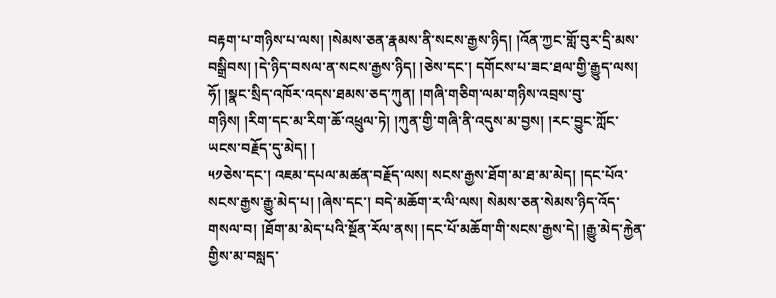བརྟག་པ་གཉིས་པ་ལས། །སེམས་ཅན་རྣམས་ནི་སངས་རྒྱས་ཉིད། །འོན་ཀྱང་གློ་བུར་དྲི་མས་བསྒྲིབས། །དེ་ཉིད་བསལ་ན་སངས་རྒྱས་ཉིད། །ཅེས་དང་། དགོངས་པ་ཟང་ཐལ་གྱི་རྒྱུད་ལས། ཧོ། །སྣང་སྲིད་འཁོར་འདས་ཐམས་ཅད་ཀུན། །གཞི་གཅིག་ལམ་གཉིས་འབྲས་བུ་གཉིས། །རིག་དང་མ་རིག་ཆོ་འཕྲུལ་ཏེ། །ཀུན་གྱི་གཞི་ནི་འདུས་མ་བྱས། །རང་བྱུང་ཀློང་ཡངས་བརྗོད་དུ་མེད། །
༥༡ཅེས་དང་། འཇམ་དཔལ་མཚན་བརྗོད་ལས། སངས་རྒྱས་ཐོག་མ་ཐ་མ་མེད། །དང་པོའ་སངས་རྒྱས་རྒྱུ་མེད་པ། །ཞེས་དང་། བདེ་མཆོག་ར་ལི་ལས། སེམས་ཅན་སེམས་ཉིད་འོད་གསལ་བ། །ཐོག་མ་མེད་པའི་སྔོན་རོལ་ནས། །དང་པོ་མཆོག་གི་སངས་རྒྱས་དེ། །རྒྱུ་མེད་རྐྱེན་གྱིས་མ་བསླད་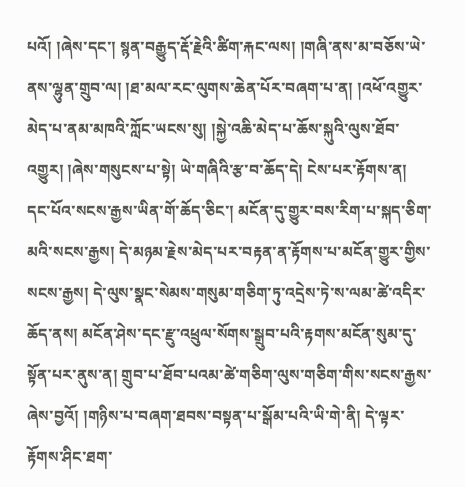པའོ། །ཞེས་དང་། སྙན་བརྒྱུད་རྡོ་རྗེའི་ཚིག་རྐང་ལས། །གཞི་ནས་མ་བཅོས་ཡེ་ནས་ལྷུན་གྲུབ་ལ། །ཐ་མལ་རང་ལུགས་ཆེན་པོར་བཞག་པ་ན། །འཕོ་འགྱུར་མེད་པ་ནམ་མཁའི་ཀློང་ཡངས་སུ། །སྐྱེ་འཆི་མེད་པ་ཆོས་སྐུའི་ལུས་ཐོབ་འགྱུར། །ཞེས་གསུངས་པ་སྟེ། ཡེ་གཞིའི་རྩ་བ་ཆོད་དེ། ངེས་པར་རྟོགས་ན། དང་པོའ་སངས་རྒྱས་ཡིན་གོ་ཆོད་ཅིང་། མངོན་དུ་གྱུར་བས་རིག་པ་སྐད་ཅིག་མའི་སངས་རྒྱས། དེ་མཉམ་རྗེས་མེད་པར་བརྟན་ན་རྟོགས་པ་མངོན་གྱུར་གྱིས་སངས་རྒྱས། དེ་ལུས་སྣང་སེམས་གསུམ་གཅིག་ཏུ་འདྲེས་ཏེ་ས་ལམ་ཚེ་འདིར་ཆོད་ནས། མངོན་ཤེས་དང་རྫུ་འཕྲུལ་སོགས་སྒྲུབ་པའི་རྟགས་མངོན་སུམ་དུ་སྟོན་པར་ནུས་ན། གྲུབ་པ་ཐོབ་པའམ་ཚེ་གཅིག་ལུས་གཅིག་གིས་སངས་རྒྱས་ཞེས་བྱའོ། །གཉིས་པ་བཞག་ཐབས་བསྟན་པ་སྒོམ་པའི་ཡི་གེ་ནི། དེ་ལྟར་རྟོགས་ཤིང་ཐག་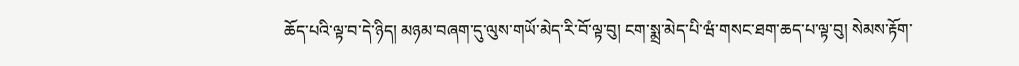ཆོད་པའི་ལྟ་བ་དེ་ཉིད། མཉམ་བཞག་དུ་ལུས་གཡོ་མེད་རི་བོ་ལྟ་བུ། ངག་སྨྲ་མེད་པི་ཝཾ་གསང་ཐག་ཆད་པ་ལྟ་བུ། སེམས་རྟོག་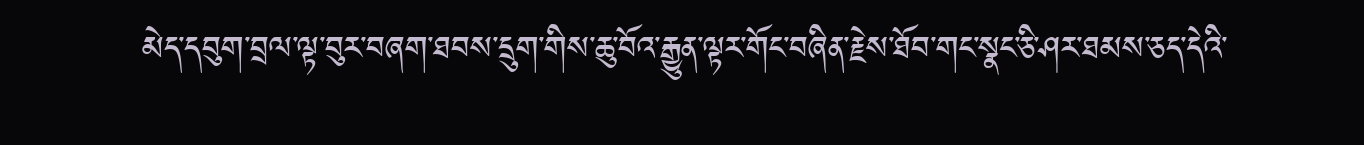མེད་དབུག་བྲལ་ལྟ་བུར་བཞག་ཐབས་དྲུག་གིས་ཆུ་བོའ་རྒྱུན་ལྟར་གོང་བཞིན་རྗེས་ཐོབ་གང་སྣང་ཅི་ཤར་ཐམས་ཅད་དེའི་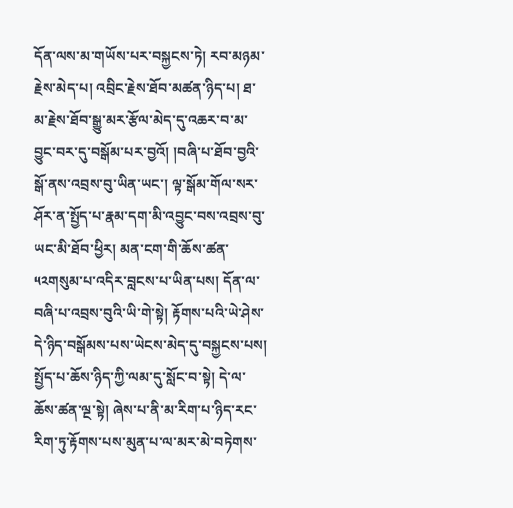དོན་ལས་མ་གཡོས་པར་བསྐྱངས་ཏེ། རབ་མཉམ་རྗེས་མེད་པ། འབྲིང་རྗེས་ཐོབ་མཚན་ཉིད་པ། ཐ་མ་རྗེས་ཐོབ་སྒྱུ་མར་རྩོལ་མེད་དུ་འཆར་བ་མ་བྱུང་བར་དུ་བསྒོམ་པར་བྱའོ། །བཞི་པ་ཐོབ་བྱའི་སྒོ་ནས་འབྲས་བུ་ཡིན་ཡང་། ལྟ་སྒོམ་གོལ་སར་ཤོར་ན་སྤྱོད་པ་རྣམ་དག་མི་འབྱུང་བས་འབྲས་བུ་ཡང་མི་ཐོབ་ཕྱིར། མན་ངག་གི་ཆོས་ཚན་
༥༢གསུམ་པ་འདིར་བླངས་པ་ཡིན་པས། དོན་ལ་བཞི་པ་འབྲས་བུའི་ཡི་གེ་སྟེ། རྟོགས་པའི་ཡེ་ཤེས་དེ་ཉིད་བསྒོམས་པས་ཡེངས་མེད་དུ་བསྐྱངས་པས། སྤྱོད་པ་ཆོས་ཉིད་ཀྱི་ལམ་དུ་སློང་བ་སྟེ། དེ་ལ་ཆོས་ཚན་ལྔ་སྟེ། ཞེས་པ་ནི་མ་རིག་པ་ཉིད་རང་རིག་ཏུ་རྟོགས་པས་མུན་པ་ལ་མར་མེ་བཏེགས་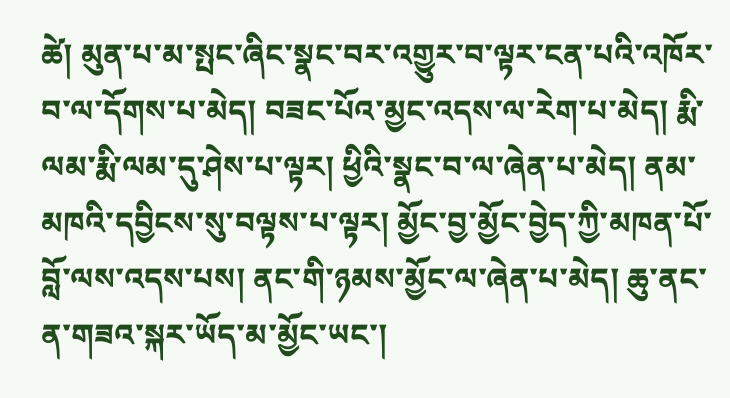ཚེ། མུན་པ་མ་སྤང་ཞིང་སྣང་བར་འགྱུར་བ་ལྟར་ངན་པའི་འཁོར་བ་ལ་དོགས་པ་མེད། བཟང་པོའ་མྱང་འདས་ལ་རེག་པ་མེད། རྨི་ལམ་རྨི་ལམ་དུ་ཤེས་པ་ལྟར། ཕྱིའི་སྣང་བ་ལ་ཞེན་པ་མེད། ནམ་མཁའི་དབྱིངས་སུ་བལྟས་པ་ལྟར། མྱོང་བྱ་མྱོང་བྱེད་ཀྱི་མཁན་པོ་བློ་ལས་འདས་པས། ནང་གི་ཉམས་མྱོང་ལ་ཞེན་པ་མེད། ཆུ་ནང་ན་གཟའ་སྐར་ཡོད་མ་མྱོང་ཡང་།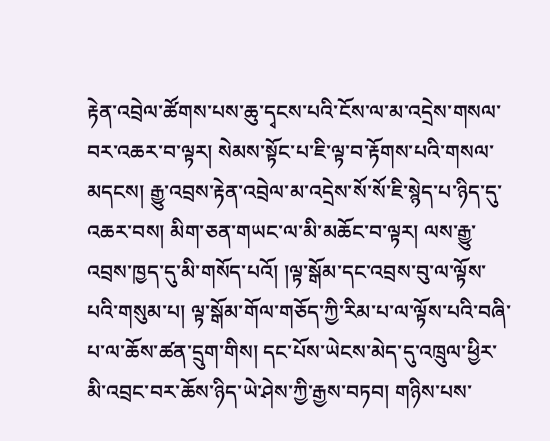རྟེན་འབྲེལ་ཚོགས་པས་ཆུ་དྭངས་པའི་ངོས་ལ་མ་འདྲེས་གསལ་བར་འཆར་བ་ལྟར། སེམས་སྟོང་པ་ཇི་ལྟ་བ་རྟོགས་པའི་གསལ་མདངས། རྒྱུ་འབྲས་རྟེན་འབྲེལ་མ་འདྲེས་སོ་སོ་ཇི་སྙེད་པ་ཉིད་དུ་འཆར་བས། མིག་ཅན་གཡང་ལ་མི་མཆོང་བ་ལྟར། ལས་རྒྱུ་འབྲས་ཁྱད་དུ་མི་གསོད་པའོ། །ལྟ་སྒོམ་དང་འབྲས་བུ་ལ་ལྟོས་པའི་གསུམ་པ། ལྟ་སྒོམ་གོལ་གཅོད་ཀྱི་རིམ་པ་ལ་ལྟོས་པའི་བཞི་པ་ལ་ཆོས་ཚན་དྲུག་གིས། དང་པོས་ཡེངས་མེད་དུ་འཁྲུལ་ཕྱིར་མི་འབྲང་བར་ཆོས་ཉིད་ཡེ་ཤེས་ཀྱི་རྒྱས་བཏབ། གཉིས་པས་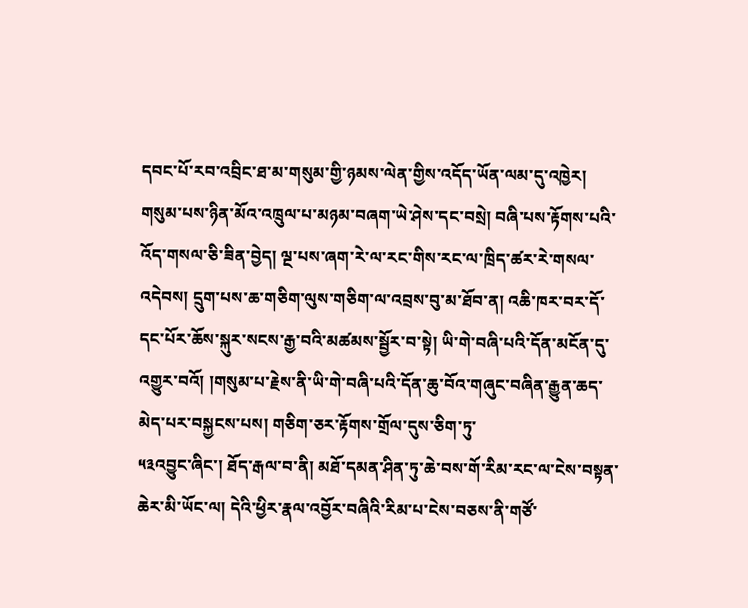དབང་པོ་རབ་འབྲིང་ཐ་མ་གསུམ་གྱི་ཉམས་ལེན་གྱིས་འདོད་ཡོན་ལམ་དུ་འཁྱེར། གསུམ་པས་ཉིན་མོའ་འཁྲུལ་པ་མཉམ་བཞག་ཡེ་ཤེས་དང་བསྲེ། བཞི་པས་རྟོགས་པའི་འོད་གསལ་ཅི་ཟིན་བྱེད། ལྔ་པས་ཞག་རེ་ལ་རང་གིས་རང་ལ་ཁྲིད་ཚར་རེ་གསལ་འདེབས། དྲུག་པས་ཆ་གཅིག་ལུས་གཅིག་ལ་འབྲས་བུ་མ་ཐོབ་ན། འཆི་ཁར་བར་དོ་དང་པོར་ཆོས་སྐུར་སངས་རྒྱ་བའི་མཚམས་སྦྱོར་བ་སྟེ། ཡི་གེ་བཞི་པའི་དོན་མངོན་དུ་འགྱུར་བའོ། །གསུམ་པ་རྗེས་ནི་ཡི་གེ་བཞི་པའི་དོན་ཆུ་བོའ་གཞུང་བཞིན་རྒྱུན་ཆད་མེད་པར་བསྐྱངས་པས། གཅིག་ཅར་རྟོགས་གྲོལ་དུས་ཅིག་ཏུ་
༥༣འབྱུང་ཞིང་། ཐོད་རྒལ་བ་ནི། མཐོ་དམན་ཤིན་ཏུ་ཆེ་བས་གོ་རིམ་རང་ལ་ངེས་བསྟན་ཆེར་མི་ཡོང་ལ། དེའི་ཕྱིར་རྣལ་འབྱོར་བཞིའི་རིམ་པ་ངེས་བཅས་ནི་གཙོ་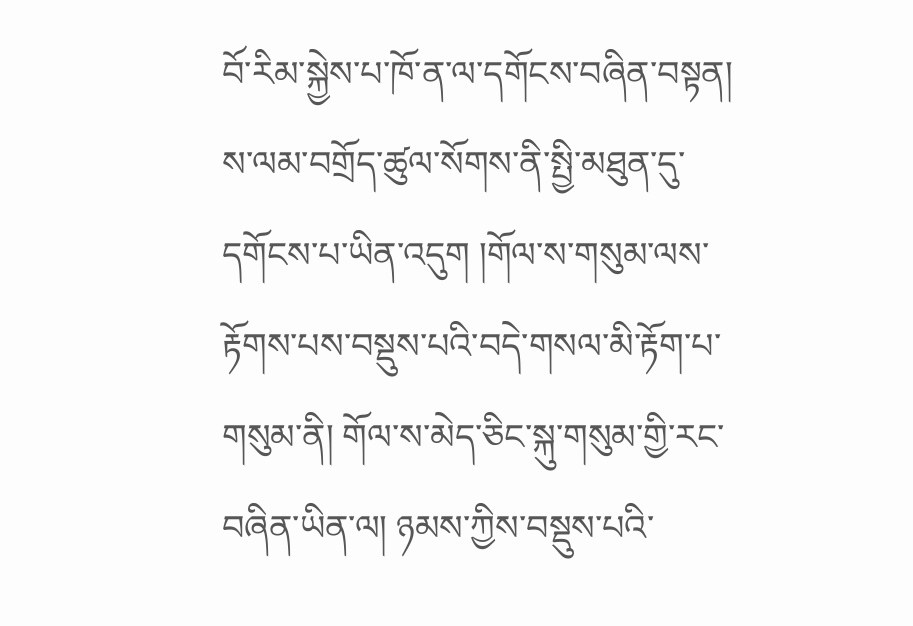བོ་རིམ་སྐྱེས་པ་ཁོ་ན་ལ་དགོངས་བཞིན་བསྟན། ས་ལམ་བགྲོད་ཚུལ་སོགས་ནི་སྤྱི་མཐུན་དུ་དགོངས་པ་ཡིན་འདུག །གོལ་ས་གསུམ་ལས་རྟོགས་པས་བསྡུས་པའི་བདེ་གསལ་མི་རྟོག་པ་གསུམ་ནི། གོལ་ས་མེད་ཅིང་སྐུ་གསུམ་གྱི་རང་བཞིན་ཡིན་ལ། ཉམས་ཀྱིས་བསྡུས་པའི་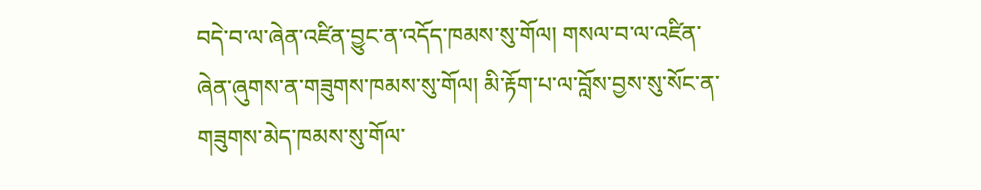བདེ་བ་ལ་ཞེན་འཛིན་བྱུང་ན་འདོད་ཁམས་སུ་གོལ། གསལ་བ་ལ་འཛིན་ཞེན་ཞུགས་ན་གཟུགས་ཁམས་སུ་གོལ། མི་རྟོག་པ་ལ་བློས་བྱས་སུ་སོང་ན་གཟུགས་མེད་ཁམས་སུ་གོལ་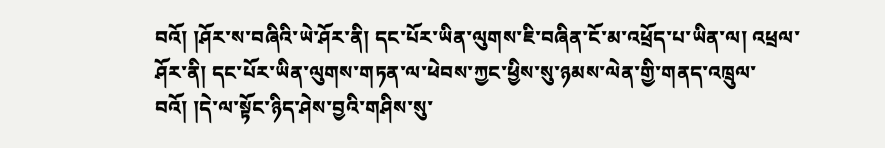བའོ། །ཤོར་ས་བཞིའི་ཡེ་ཤོར་ནི། དང་པོར་ཡིན་ལུགས་ཇི་བཞིན་ངོ་མ་འཕྲོད་པ་ཡིན་ལ། འཕྲལ་ཤོར་ནི། དང་པོར་ཡིན་ལུགས་གཏན་ལ་ཕེབས་ཀྱང་ཕྱིས་སུ་ཉམས་ལེན་གྱི་གནད་འཁྲུལ་བའོ། །དེ་ལ་སྟོང་ཉིད་ཤེས་བྱའི་གཤིས་སུ་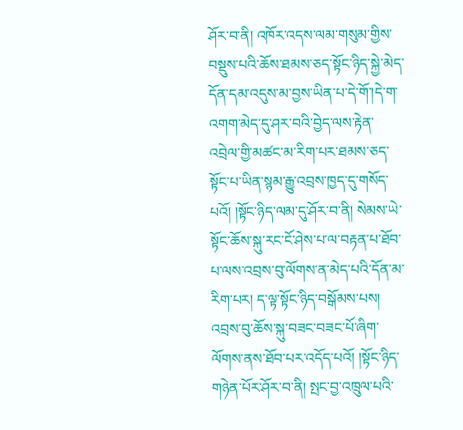ཤོར་བ་ནི། འཁོར་འདས་ལམ་གསུམ་གྱིས་བསྡུས་པའི་ཆོས་ཐམས་ཅད་སྟོང་ཉིད་སྐྱེ་མེད་དོན་དམ་འདུས་མ་བྱས་ཡིན་པ་དེ་གོ་།དེ་ག་འགག་མེད་དུ་ཤར་བའི་བྱེད་ལས་རྟེན་འབྲེལ་གྱི་མཚང་མ་རིག་པར་ཐམས་ཅད་སྟོང་པ་ཡིན་སྙམ་རྒྱུ་འབྲས་ཁྱད་དུ་གསོད་པའོ། །སྟོང་ཉིད་ལམ་དུ་ཤོར་བ་ནི། སེམས་ཡེ་སྟོང་ཆོས་སྐུ་རང་ངོ་ཤེས་པ་ལ་བརྟན་པ་ཐོབ་པ་ལས་འབྲས་བུ་ལོགས་ན་མེད་པའི་དོན་མ་རིག་པར། ད་ལྟ་སྟོང་ཉིད་བསྒོམས་པས། འབྲས་བུ་ཆོས་སྐུ་བཟང་བཟང་པོ་ཞིག་ལོགས་ནས་ཐོབ་པར་འདོད་པའོ། །སྟོང་ཉིད་གཉེན་པོར་ཤོར་བ་ནི། སྤང་བྱ་འཁྲུལ་པའི་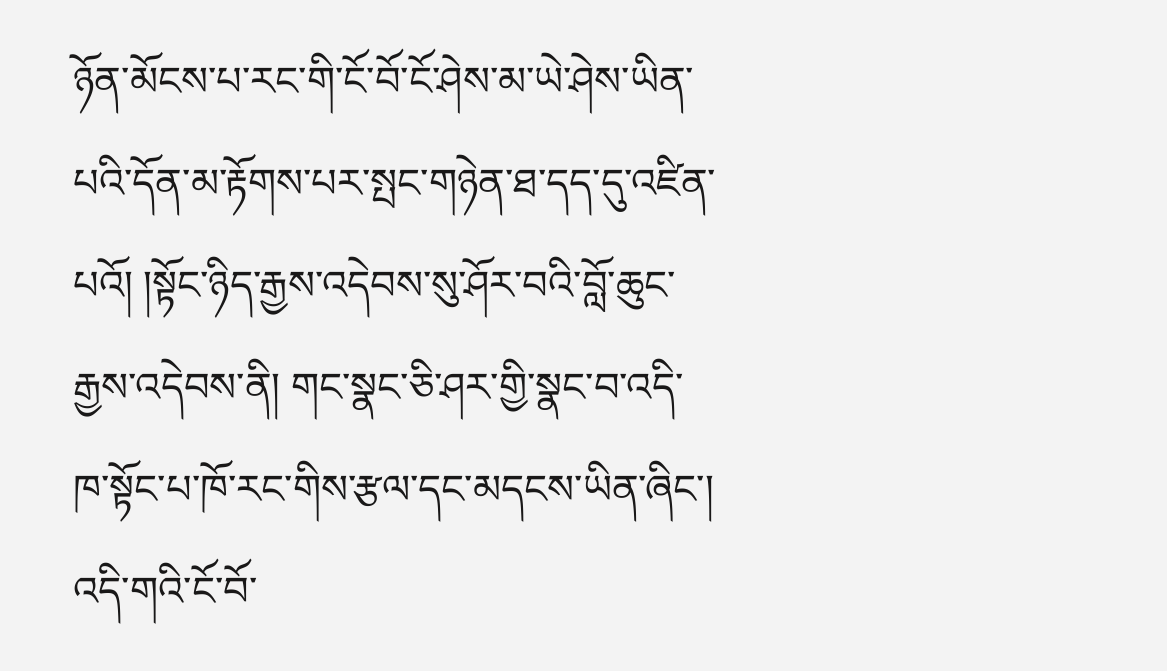ཉོན་མོངས་པ་རང་གི་ངོ་བོ་ངོ་ཤེས་མ་ཡེ་ཤེས་ཡིན་པའི་དོན་མ་རྟོགས་པར་སྤང་གཉེན་ཐ་དད་དུ་འཛིན་པའོ། །སྟོང་ཉིད་རྒྱས་འདེབས་སུ་ཤོར་བའི་བློ་ཆུང་རྒྱས་འདེབས་ནི། གང་སྣང་ཅི་ཤར་གྱི་སྣང་བ་འདི་ཁ་སྟོང་པ་ཁོ་རང་གིས་རྩལ་དང་མདངས་ཡིན་ཞིང་། འདི་གའི་ངོ་བོ་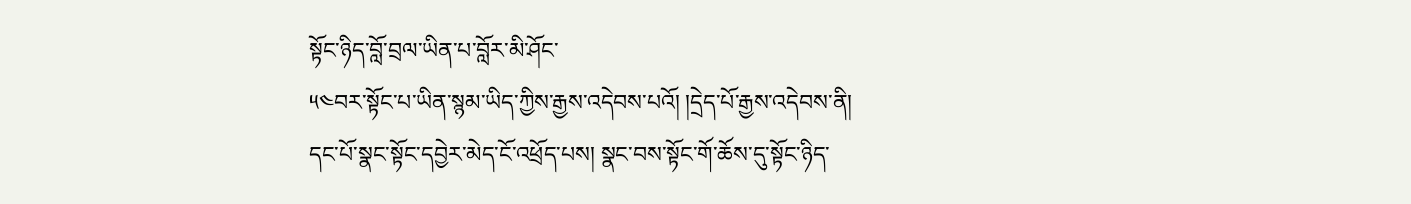སྟོང་ཉིད་བློ་བྲལ་ཡིན་པ་བློར་མི་ཤོང་
༥༤བར་སྟོང་པ་ཡིན་སྙམ་ཡིད་ཀྱིས་རྒྱས་འདེབས་པའོ། །དྲེད་པོ་རྒྱས་འདེབས་ནི། དང་པོ་སྣང་སྟོང་དབྱེར་མེད་ངོ་འཕྲོད་པས། སྣང་བས་སྟོང་གོ་ཆོས་དུ་སྟོང་ཉིད་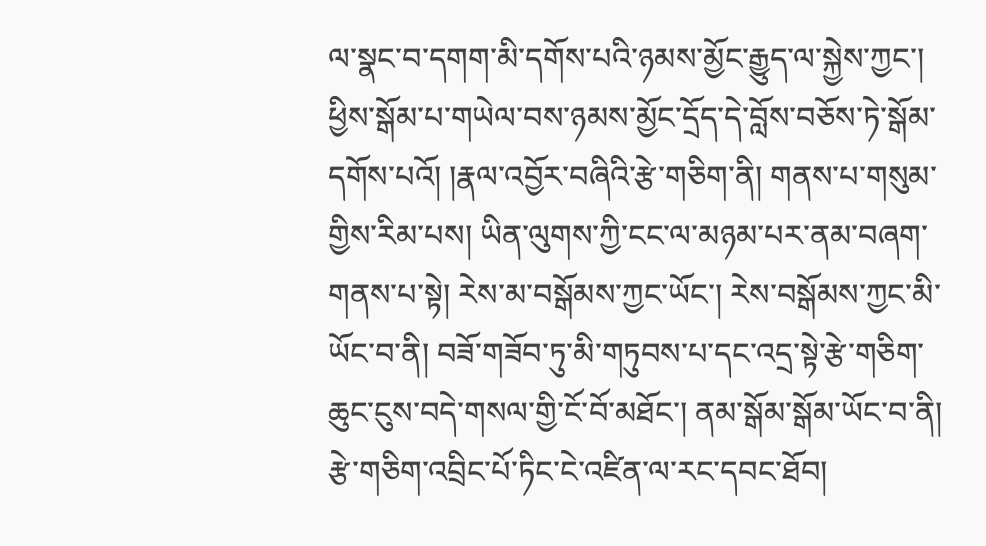ལ་སྣང་བ་དགག་མི་དགོས་པའི་ཉམས་མྱོང་རྒྱུད་ལ་སྐྱེས་ཀྱང་། ཕྱིས་སྒོམ་པ་གཡེལ་བས་ཉམས་མྱོང་དྲོད་དེ་བློས་བཅོས་ཏེ་སྒོམ་དགོས་པའོ། །རྣལ་འབྱོར་བཞིའི་རྩེ་གཅིག་ནི། གནས་པ་གསུམ་གྱིས་རིམ་པས། ཡིན་ལུགས་ཀྱི་ངང་ལ་མཉམ་པར་ནམ་བཞག་གནས་པ་སྟེ། རེས་མ་བསྒོམས་ཀྱང་ཡོང་། རེས་བསྒོམས་ཀྱང་མི་ཡོང་བ་ནི། བཟོ་གཟོབ་ཏུ་མི་གཏུབས་པ་དང་འདྲ་སྟེ་རྩེ་གཅིག་ཆུང་ངུས་བདེ་གསལ་གྱི་ངོ་བོ་མཐོང་། ནམ་སྒོམ་སྒོམ་ཡོང་བ་ནི། རྩེ་གཅིག་འབྲིང་པོ་ཏིང་ངེ་འཛིན་ལ་རང་དབང་ཐོབ།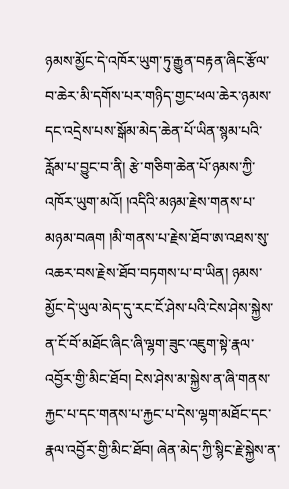ཉམས་མྱོང་དེ་འཁོར་ཡུག་ཏུ་རྒྱུན་བརྟན་ཞིང་རྩོལ་བ་ཆེར་མི་དགོས་པར་གཉིད་གྱང་ཕལ་ཆེར་ཉམས་དང་འདྲེས་པས་སྒོམ་མེད་ཆེན་པོ་ཡིན་སྙམ་པའི་རློམ་པ་བྱུང་བ་ནི། རྩེ་གཅིག་ཆེན་པོ་ཉམས་ཀྱི་འཁོར་ཡུག་མའོ། །འདིའི་མཉམ་རྗེས་གནས་པ་མཉམ་བཞག །མི་གནས་པ་རྗེས་ཐོབ་ཨ་འཐས་སུ་འཆར་བས་རྗེས་ཐོབ་བཏགས་པ་བ་ཡིན། ཉམས་མྱོང་དེ་ཡུལ་མེད་དུ་རང་ངོ་ཤེས་པའི་ངེས་ཤེས་སྐྱེས་ན་ངོ་བོ་མཐོང་ཞིང་ཞི་ལྷག་ཟུང་འཇུག་སྟེ་རྣལ་འབྱོར་གྱི་མིང་ཐོབ། ངེས་ཤེས་མ་སྐྱེས་ན་ཞི་གནས་རྐྱང་པ་དང་གནས་པ་རྐྱང་པ་དེས་ལྷག་མཐོང་དང་རྣལ་འབྱོར་གྱི་མིང་ཐོབ། ཞེན་མེད་ཀྱི་སྙིང་རྗེ་སྐྱེས་ན་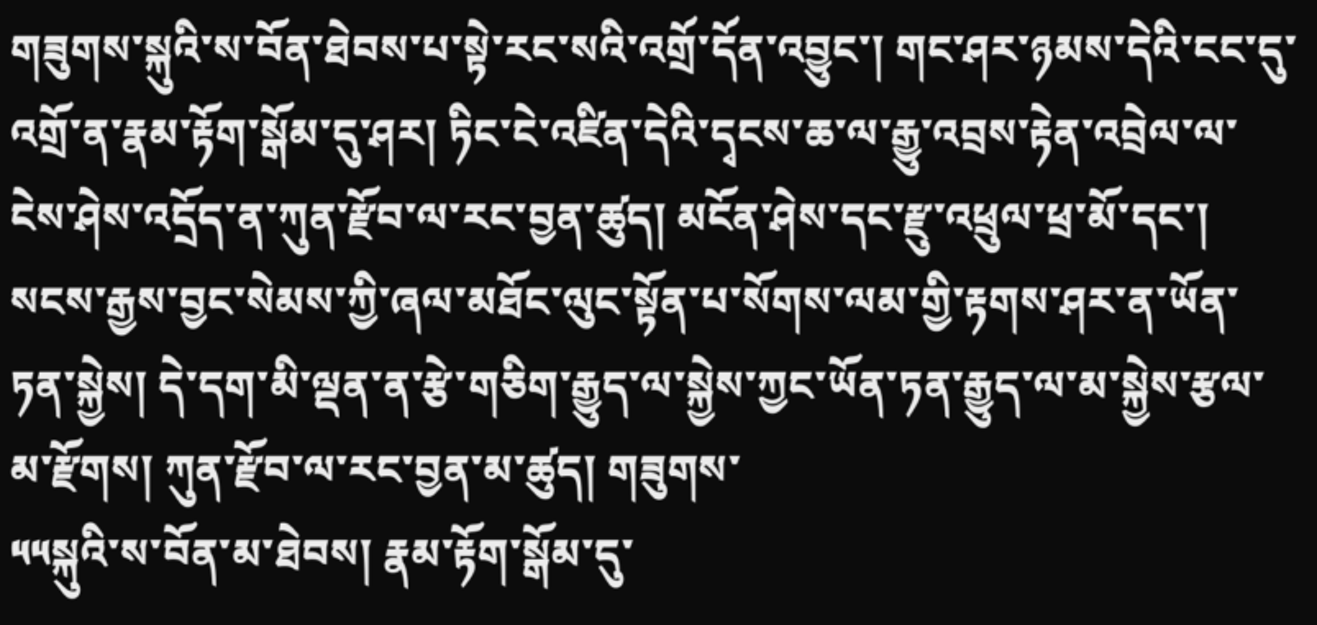གཟུགས་སྐུའི་ས་བོན་ཐེབས་པ་སྟེ་རང་སའི་འགྲོ་དོན་འབྱུང་། གང་ཤར་ཉམས་དེའི་ངང་དུ་འགྲོ་ན་རྣམ་རྟོག་སྒོམ་དུ་ཤར། ཏིང་ངེ་འཛིན་དེའི་དྭངས་ཆ་ལ་རྒྱུ་འབྲས་རྟེན་འབྲེལ་ལ་ངེས་ཤེས་འདྲོད་ན་ཀུན་རྫོབ་ལ་རང་བྱན་ཚུད། མངོན་ཤེས་དང་རྫུ་འཕྲུལ་ཕྲ་མོ་དང་། སངས་རྒྱས་བྱང་སེམས་ཀྱི་ཞལ་མཐོང་ལུང་སྟོན་པ་སོགས་ལམ་གྱི་རྟགས་ཤར་ན་ཡོན་ཏན་སྐྱེས། དེ་དག་མི་ལྡན་ན་རྩེ་གཅིག་རྒྱུད་ལ་སྐྱེས་ཀྱང་ཡོན་ཏན་རྒྱུད་ལ་མ་སྐྱེས་རྩལ་མ་རྫོགས། ཀུན་རྫོབ་ལ་རང་བྱན་མ་ཚུད། གཟུགས་
༥༥སྐུའི་ས་བོན་མ་ཐེབས། རྣམ་རྟོག་སྒོམ་དུ་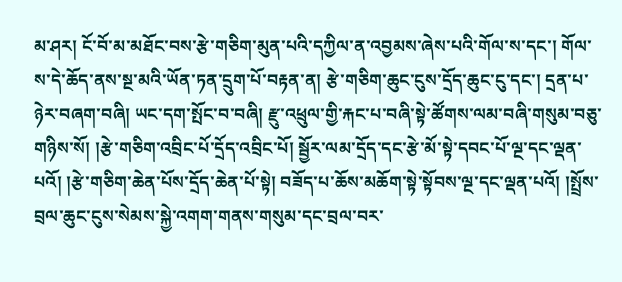མ་ཤར། ངོ་བོ་མ་མཐོང་བས་རྩེ་གཅིག་མུན་པའི་དཀྱིལ་ན་འབྱམས་ཞེས་པའི་གོལ་ས་དང་། གོལ་ས་དེ་ཆོད་ནས་སྔ་མའི་ཡོན་ཏན་དྲུག་པོ་བརྟན་ན། རྩེ་གཅིག་ཆུང་ངུས་དྲོད་ཆུང་ངུ་དང་། དྲན་པ་ཉེར་བཞག་བཞི། ཡང་དག་སྤོང་བ་བཞི། རྫུ་འཕྲུལ་གྱི་རྐང་པ་བཞི་སྟེ་ཚོགས་ལམ་བཞི་གསུམ་བཅུ་གཉིས་སོ། །རྩེ་གཅིག་འབྲིང་པོ་དྲོད་འབྲིང་པོ། སྦྱོར་ལམ་དྲོད་དང་རྩེ་མོ་སྟེ་དབང་པོ་ལྔ་དང་ལྡན་པའོ། །རྩེ་གཅིག་ཆེན་པོས་དྲོད་ཆེན་པོ་སྟེ། བཟོད་པ་ཆོས་མཆོག་སྟེ་སྟོབས་ལྔ་དང་ལྡན་པའོ། །སྤྲོས་བྲལ་ཆུང་ངུས་སེམས་སྐྱེ་འགག་གནས་གསུམ་དང་བྲལ་བར་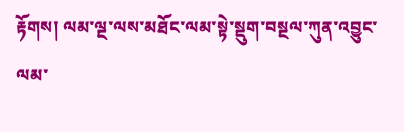རྟོགས། ལམ་ལྔ་ལས་མཐོང་ལམ་སྟེ་སྡུག་བསྔལ་ཀུན་འབྱུང་ལམ་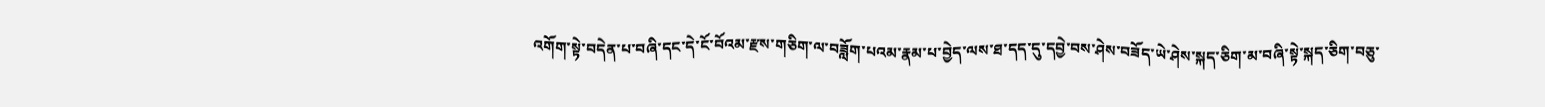འགོག་སྟེ་བདེན་པ་བཞི་དང་དེ་ངོ་བོའམ་རྫས་གཅིག་ལ་བཟློག་པའམ་རྣམ་པ་བྱེད་ལས་ཐ་དད་དུ་དབྱེ་བས་ཤེས་བཟོད་ཡེ་ཤེས་སྐད་ཅིག་མ་བཞི་སྟེ་སྐད་ཅིག་བཅུ་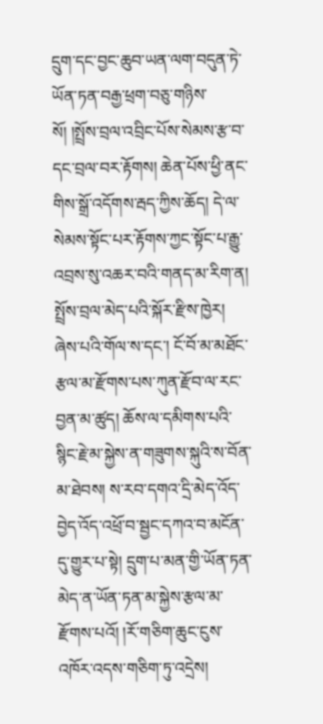དྲུག་དང་བྱང་ཆུབ་ཡན་ལག་བདུན་ཏེ་ཡོན་ཏན་བརྒྱ་ཕྲག་བཅུ་གཉིས་སོ། །སྤྲོས་བྲལ་འབྲིང་པོས་སེམས་རྩ་བ་དང་བྲལ་བར་རྟོགས། ཆེན་པོས་ཕྱི་ནང་གིས་སྒྲོ་འདོགས་རྦད་ཀྱིས་ཆོད། དེ་ལ་སེམས་སྟོང་པར་རྟོགས་ཀྱང་སྟོང་པ་རྒྱུ་འབྲས་སུ་འཆར་བའི་གནད་མ་རིག་ན། སྤྲོས་བྲལ་མེད་པའི་སྐོར་རྫིས་ཁྱེར། ཞེས་པའི་གོལ་ས་དང་། ངོ་བོ་མ་མཐོང་རྩལ་མ་རྫོགས་པས་ཀུན་རྫོབ་ལ་རང་བྱན་མ་ཚུད། ཆོས་ལ་དམིགས་པའི་སྙིང་རྗེ་མ་སྐྱེས་ན་གཟུགས་སྐུའི་ས་བོན་མ་ཐེབས། ས་རབ་དགའ་དྲི་མེད་འོད་བྱེད་འོད་འཕྲོ་བ་སྦྱང་དཀའ་བ་མངོན་དུ་གྱུར་པ་སྟེ། དྲུག་པ་མན་གྱི་ཡོན་ཏན་མེད་ན་ཡོན་ཏན་མ་སྐྱེས་རྩལ་མ་རྫོགས་པའོ། །རོ་གཅིག་ཆུང་ངུས་འཁོར་འདས་གཅིག་ཏུ་འདྲེས།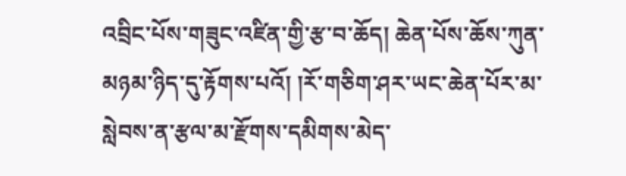འབྲིང་པོས་གཟུང་འཛིན་གྱི་རྩ་བ་ཆོད། ཆེན་པོས་ཆོས་ཀུན་མཉམ་ཉིད་དུ་རྟོགས་པའོ། །རོ་གཅིག་ཤར་ཡང་ཆེན་པོར་མ་སླེབས་ན་རྩལ་མ་རྫོགས་དམིགས་མེད་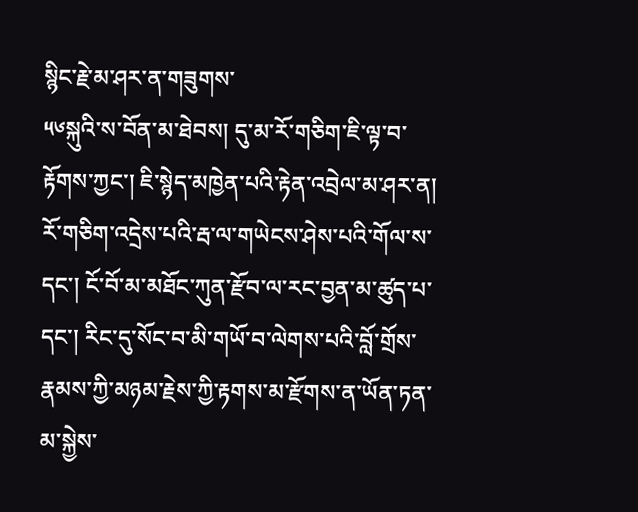སྙིང་རྗེ་མ་ཤར་ན་གཟུགས་
༥༦སྐུའི་ས་བོན་མ་ཐེབས། དུ་མ་རོ་གཅིག་ཇི་ལྟ་བ་རྟོགས་ཀྱང་། ཇི་སྙེད་མཁྱེན་པའི་རྟེན་འབྲེལ་མ་ཤར་ན། རོ་གཅིག་འདྲེས་པའི་རྦ་ལ་གཡེངས་ཤེས་པའི་གོལ་ས་དང་། ངོ་བོ་མ་མཐོང་ཀུན་རྫོབ་ལ་རང་བྱན་མ་ཚུད་པ་དང་། རིང་དུ་སོང་བ་མི་གཡོ་བ་ལེགས་པའི་བློ་གྲོས་རྣམས་ཀྱི་མཉམ་རྗེས་ཀྱི་རྟགས་མ་རྫོགས་ན་ཡོན་ཏན་མ་སྐྱེས་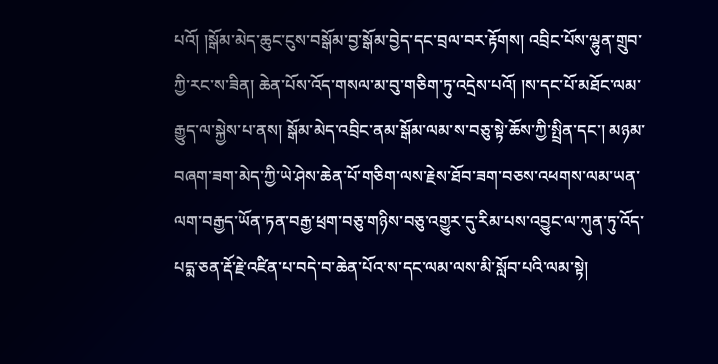པའོ། །སྒོམ་མེད་ཆུང་ངུས་བསྒོམ་བྱ་སྒོམ་བྱེད་དང་བྲལ་བར་རྟོགས། འབྲིང་པོས་ལྷུན་གྲུབ་ཀྱི་རང་ས་ཟིན། ཆེན་པོས་འོད་གསལ་མ་བུ་གཅིག་ཏུ་འདྲེས་པའོ། །ས་དང་པོ་མཐོང་ལམ་རྒྱུད་ལ་སྐྱེས་པ་ནས། སྒོམ་མེད་འབྲིང་ནམ་སྒོམ་ལམ་ས་བཅུ་སྟེ་ཆོས་ཀྱི་སྤྲིན་དང་། མཉམ་བཞག་ཟག་མེད་ཀྱི་ཡེ་ཤེས་ཆེན་པོ་གཅིག་ལས་རྗེས་ཐོབ་ཟག་བཅས་འཕགས་ལམ་ཡན་ལག་བརྒྱད་ཡོན་ཏན་བརྒྱ་ཕྲག་བཅུ་གཉིས་བཅུ་འགྱུར་དུ་རིམ་པས་འབྱུང་ལ་ཀུན་ཏུ་འོད་པདྨ་ཅན་རྡོ་རྗེ་འཛིན་པ་བདེ་བ་ཆེན་པོའ་ས་དང་ལམ་ལས་མི་སློབ་པའི་ལམ་སྟེ།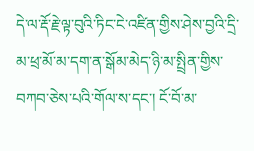དེ་ལ་རྡོ་རྗེ་ལྟ་བུའི་ཏིང་ངེ་འཛིན་གྱིས་ཤེས་བྱའི་དྲི་མ་ཕྲ་མོ་མ་དག་ན་སྒོམ་མེད་ཉི་མ་སྤྲིན་གྱིས་བཀབ་ཅེས་པའི་གོལ་ས་དང་། ངོ་བོ་མ་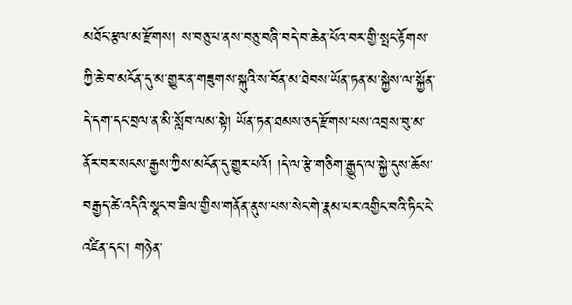མཐོང་རྩལ་མ་རྫོགས། ས་བཅུ་པ་ནས་བཅུ་བཞི་བདེ་བ་ཆེན་པོའ་བར་གྱི་སྤང་རྟོགས་ཀྱི་ཆེ་བ་མངོན་དུ་མ་གྱུར་ན་གཟུགས་སྐུའི་ས་བོན་མ་ཐེབས་ཡོན་ཏན་མ་སྐྱེས་ལ་སྐྱོན་དེ་དག་དང་བྲལ་ན་མི་སློབ་ལམ་སྟེ། ཡོན་ཏན་ཐམས་ཅད་རྫོགས་པས་འབྲས་བུ་མ་ནོར་བར་སངས་རྒྱས་ཀྱིས་མངོན་དུ་གྱུར་པའོ། །དེ་ལ་རྩེ་གཅིག་རྒྱུད་ལ་སྐྱེ་དུས་ཆོས་བརྒྱད་ཚེ་འདིའི་སྣང་བ་ཟིལ་གྱིས་གནོན་ནུས་པས་སེང་གེ་རྣམ་པར་འགྱིང་བའི་ཏིང་ངེ་འཛིན་དང་། གཉེན་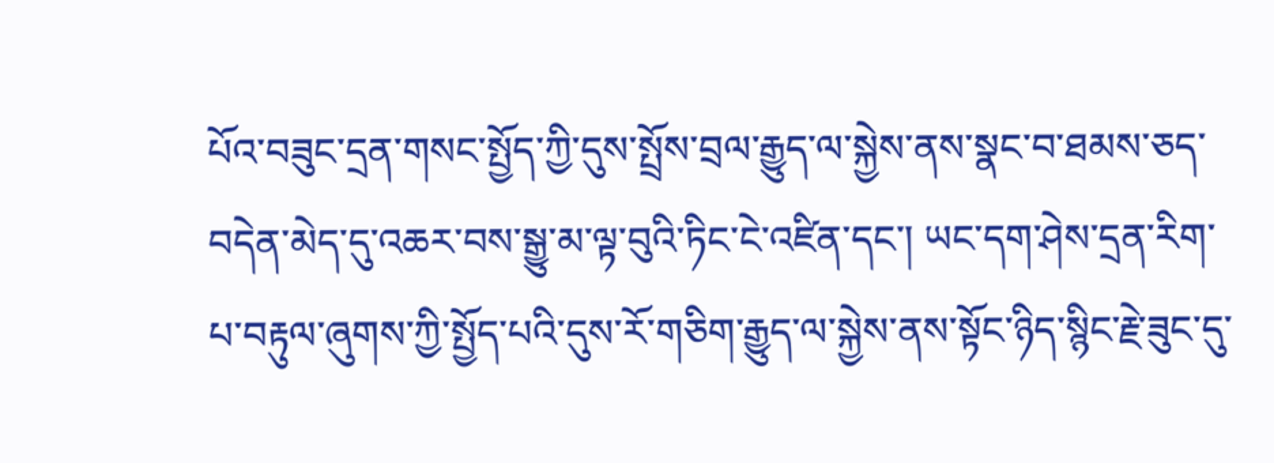པོའ་བཟུང་དྲན་གསང་སྤྱོད་ཀྱི་དུས་སྤྲོས་བྲལ་རྒྱུད་ལ་སྐྱེས་ནས་སྣང་བ་ཐམས་ཅད་བདེན་མེད་དུ་འཆར་བས་སྒྱུ་མ་ལྟ་བུའི་ཏིང་ངེ་འཛིན་དང་། ཡང་དག་ཤེས་དྲན་རིག་པ་བརྟུལ་ཞུགས་ཀྱི་སྤྱོད་པའི་དུས་རོ་གཅིག་རྒྱུད་ལ་སྐྱེས་ནས་སྟོང་ཉིད་སྙིང་རྗེ་ཟུང་དུ་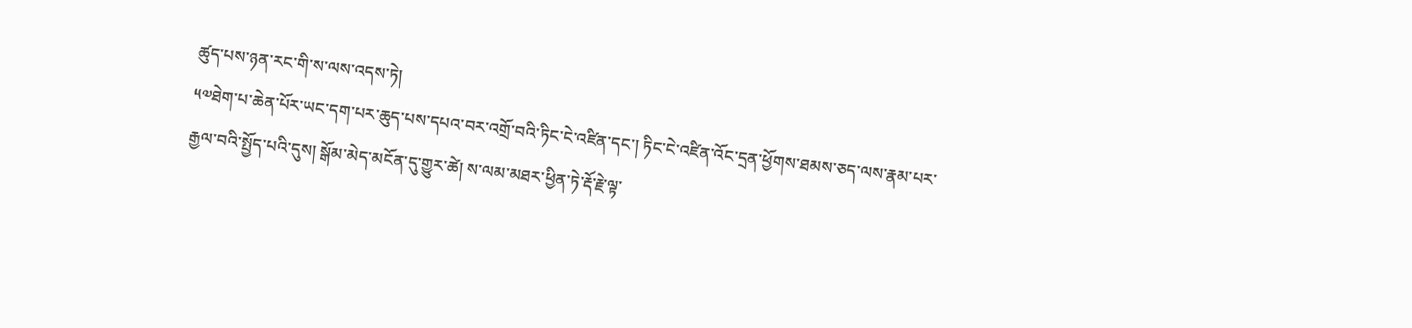ཚུད་པས་ཉན་རང་གི་ས་ལས་འདས་ཏེ།
༥༧ཐེག་པ་ཆེན་པོར་ཡང་དག་པར་ཆུད་པས་དཔའ་བར་འགྲོ་བའི་ཏིང་ངེ་འཛིན་དང་། ཏིང་ངེ་འཛིན་འོང་དྲན་ཕྱོགས་ཐམས་ཅད་ལས་རྣམ་པར་རྒྱལ་བའི་སྤྱོད་པའི་དུས། སྒོམ་མེད་མངོན་དུ་གྱུར་ཚེ། ས་ལམ་མཐར་ཕྱིན་ཏེ་རྡོ་རྗེ་ལྟ་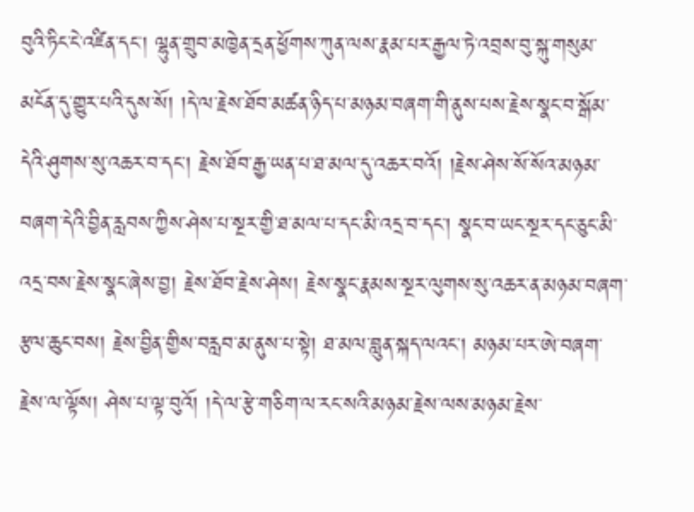བུའི་ཏིང་ངེ་འཛིན་དང་། ལྷུན་གྲུབ་མཁྱེན་དྲན་ཕྱོགས་ཀུན་ལས་རྣམ་པར་རྒྱལ་ཏེ་འབྲས་བུ་སྐུ་གསུམ་མངོན་དུ་གྱུར་པའི་དུས་སོ། །དེ་ལ་རྗེས་ཐོབ་མཚན་ཉིད་པ་མཉམ་བཞག་གི་ནུས་པས་རྗེས་སྣང་བ་སྒོམ་དེའི་ཤུགས་སུ་འཆར་བ་དང་། རྗེས་ཐོབ་རྒྱ་ཡན་པ་ཐ་མལ་དུ་འཆར་བའོ། །རྗེས་ཤེས་སོ་སོའ་མཉམ་བཞག་དེའི་བྱིན་རླབས་ཀྱིས་ཤེས་པ་སྔར་གྱི་ཐ་མལ་པ་དང་མི་འདྲ་བ་དང་། སྣང་བ་ཡང་སྔར་དང་ཅུང་མི་འདྲ་བས་རྗེས་སྣང་ཞེས་བྱ། རྗེས་ཐོབ་རྗེས་ཤེས། རྗེས་སྣང་རྣམས་སྔར་ལུགས་སུ་འཆར་ན་མཉམ་བཞག་རྩལ་ཆུང་བས། རྗེས་བྱིན་གྱིས་བརླབ་མ་ནུས་པ་སྟེ། ཐ་མལ་བླུན་སྐད་ལའང་། མཉམ་པར་ཨེ་བཞག་རྗེས་ལ་ལྟོས། ཤེས་པ་ལྟ་བུའོ། །དེ་ལ་རྩེ་གཅིག་ལ་རང་སའི་མཉམ་རྗེས་ལས་མཉམ་རྗེས་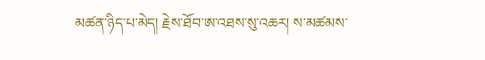མཚན་ཉིད་པ་མེད། རྗེས་ཐོབ་ཨ་འཐས་སུ་འཆར། ས་མཚམས་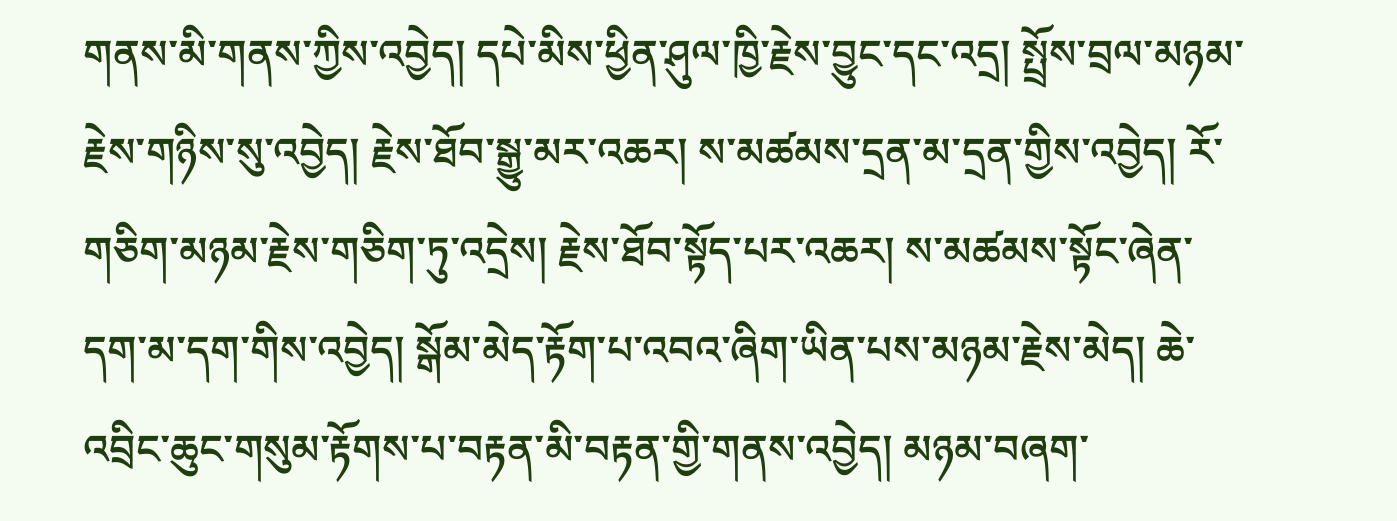གནས་མི་གནས་ཀྱིས་འབྱེད། དཔེ་མིས་ཕྱིན་ཤུལ་ཁྱི་རྗེས་བྱུང་དང་འདྲ། སྤྲོས་བྲལ་མཉམ་རྗེས་གཉིས་སུ་འབྱེད། རྗེས་ཐོབ་སྒྱུ་མར་འཆར། ས་མཚམས་དྲན་མ་དྲན་གྱིས་འབྱེད། རོ་གཅིག་མཉམ་རྗེས་གཅིག་ཏུ་འདྲེས། རྗེས་ཐོབ་སྟོད་པར་འཆར། ས་མཚམས་སྟོང་ཞེན་དག་མ་དག་གིས་འབྱེད། སྒོམ་མེད་རྟོག་པ་འབའ་ཞིག་ཡིན་པས་མཉམ་རྗེས་མེད། ཆེ་འབྲིང་ཆུང་གསུམ་རྟོགས་པ་བརྟན་མི་བརྟན་གྱི་གནས་འབྱེད། མཉམ་བཞག་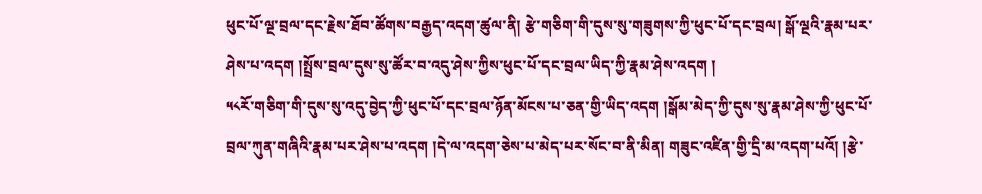ཕུང་པོ་ལྔ་བྲལ་དང་རྗེས་ཐོབ་ཚོགས་བརྒྱད་འདག་ཚུལ་ནི། རྩེ་གཅིག་གི་དུས་སུ་གཟུགས་ཀྱི་ཕུང་པོ་དང་བྲལ། སྒོ་ལྔའི་རྣམ་པར་ཤེས་པ་འདག །སྤྲོས་བྲལ་དུས་སུ་ཚོར་བ་འདུ་ཤེས་ཀྱིས་ཕུང་པོ་དང་བྲལ་ཡིད་ཀྱི་རྣམ་ཤེས་འདག །
༥༨རོ་གཅིག་གི་དུས་སུ་འདུ་བྱེད་ཀྱི་ཕུང་པོ་དང་བྲལ་ཉོན་མོངས་པ་ཅན་གྱི་ཡིད་འདག །སྒོམ་མེད་ཀྱི་དུས་སུ་རྣམ་ཤེས་ཀྱི་ཕུང་པོ་བྲལ་ཀུན་གཞིའི་རྣམ་པར་ཤེས་པ་འདག །དེ་ལ་འདག་ཅེས་པ་མེད་པར་སོང་བ་ནི་མིན། གཟུང་འཛིན་གྱི་དྲི་མ་འདག་པའོ། །རྩེ་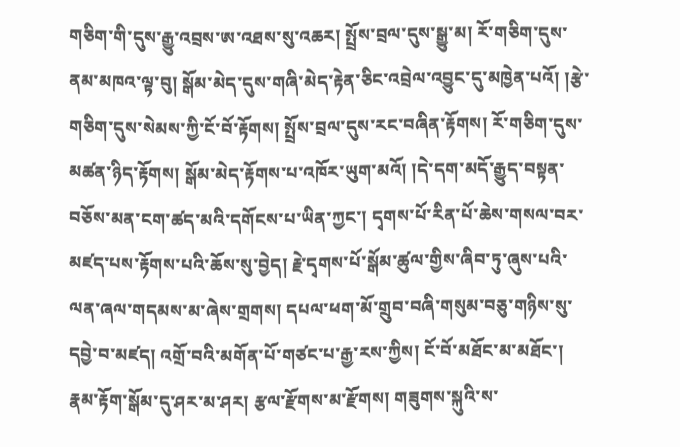གཅིག་གི་དུས་རྒྱུ་འབྲས་ཨ་འཐས་སུ་འཆར། སྤྲོས་བྲལ་དུས་སྒྱུ་མ། རོ་གཅིག་དུས་ནམ་མཁའ་ལྟ་བུ། སྒོམ་མེད་དུས་གཞི་མེད་རྟེན་ཅིང་འབྲེལ་འབྱུང་དུ་མཁྱེན་པའོ། །རྩེ་གཅིག་དུས་སེམས་ཀྱི་ངོ་བོ་རྟོགས། སྤྲོས་བྲལ་དུས་རང་བཞིན་རྟོགས། རོ་གཅིག་དུས་མཚན་ཉིད་རྟོགས། སྒོམ་མེད་རྟོགས་པ་འཁོར་ཡུག་མའོ། །དེ་དག་མདོ་རྒྱུད་བསྟན་བཅོས་མན་ངག་ཚད་མའི་དགོངས་པ་ཡིན་ཀྱང་། དྭགས་པོ་རིན་པོ་ཆེས་གསལ་བར་མཛད་པས་རྟོགས་པའི་ཆོས་སུ་བྱེད། རྗེ་དྭགས་པོ་སྒོམ་ཚུལ་གྱིས་ཞིབ་ཏུ་ཞུས་པའི་ལན་ཞལ་གདམས་མ་ཞེས་གྲགས། དཔལ་ཕག་མོ་གྲུབ་བཞི་གསུམ་བཅུ་གཉིས་སུ་དབྱེ་བ་མཛད། འགྲོ་བའི་མགོན་པོ་གཙང་པ་རྒྱ་རས་ཀྱིས། ངོ་བོ་མཐོང་མ་མཐོང་། རྣམ་རྟོག་སྒོམ་དུ་ཤར་མ་ཤར། རྩལ་རྫོགས་མ་རྫོགས། གཟུགས་སྐུའི་ས་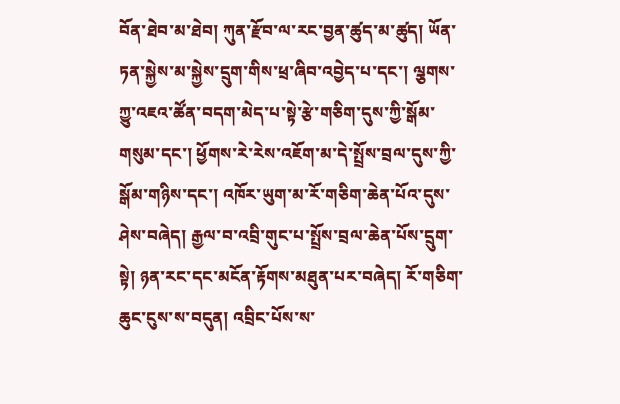བོན་ཐེབ་མ་ཐེབ། ཀུན་རྫོབ་ལ་རང་བྱན་ཚུད་མ་ཚུད། ཡོན་ཏན་སྐྱེས་མ་སྐྱེས་དྲུག་གིས་ཕྲ་ཞིབ་འབྱེད་པ་དང་། ལྕགས་ཀྱུ་འཇའ་ཚོན་བདག་མེད་པ་སྟེ་རྩེ་གཅིག་དུས་ཀྱི་སྒོམ་གསུམ་དང་། ཕྱོགས་རེ་རེས་འཇོག་མ་དེ་སྤྲོས་བྲལ་དུས་ཀྱི་སྒོམ་གཉིས་དང་། འཁོར་ཡུག་མ་རོ་གཅིག་ཆེན་པོའ་དུས་ཤེས་བཞེད། རྒྱལ་བ་འབྲི་གུང་པ་སྤྲོས་བྲལ་ཆེན་པོས་དྲུག་སྟེ། ཉན་རང་དང་མངོན་རྟོགས་མཐུན་པར་བཞེད། རོ་གཅིག་ཆུང་ངུས་ས་བདུན། འབྲིང་པོས་ས་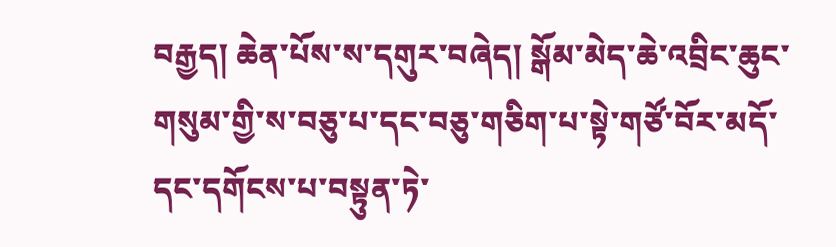བརྒྱད། ཆེན་པོས་ས་དགུར་བཞེད། སྒོམ་མེད་ཆེ་འབྲིང་ཆུང་གསུམ་གྱི་ས་བཅུ་པ་དང་བཅུ་གཅིག་པ་སྟེ་གཙོ་བོར་མདོ་དང་དགོངས་པ་བསྟུན་ཏེ་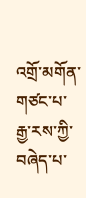འགྲོ་མགོན་གཙང་པ་རྒྱ་རས་ཀྱི་བཞེད་པ་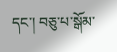དང་། བཅུ་པ་སྒོམ་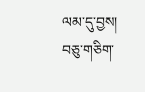ལམ་དུ་བྱས། བཅུ་གཅིག་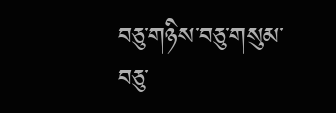བཅུ་གཉིས་བཅུ་གསུམ་བཅུ་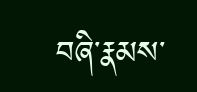བཞི་རྣམས་